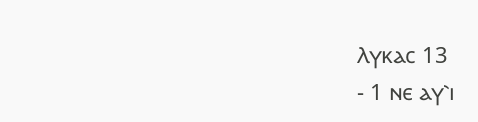Ⲗⲩⲕⲁⲥ 13
- 1 ⲛⲉ ⲁⲩ⳿ⲓ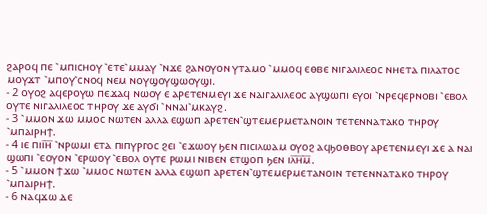ϩⲁⲣⲟϥ ⲡⲉ ⳿ⲙⲡⲓⲥⲏⲟⲩ ⳿ⲉⲧⲉ⳿ⲙⲙⲁⲩ ⳿ⲛϫⲉ ϩⲁⲛⲟⲩⲟⲛ ⲩⲧⲁⲙⲟ ⳿ⲙⲙⲟϥ ⲉⲑⲃⲉ ⲛⲓⲅⲁⲗⲓⲗⲉⲟⲥ ⲛⲏⲉⲧⲁ ⲡⲓⲗⲁⲧⲟⲥ ⲙⲟⲩϫⲧ ⳿ⲙⲡⲟⲩ⳿ⲥⲛⲟϥ ⲛⲉⲙ ⲛⲟⲩϣⲟⲩϣⲱⲟⲩϣⲓ.
- 2 ⲟⲩⲟϩ ⲁϥⲉⲣⲟⲩⲱ ⲡⲉϫⲁϥ ⲛⲱⲟⲩ ⲉ ⲁⲣⲉⲧⲉⲛⲙⲉⲩⲓ ϫⲉ ⲛⲁⲓⲅⲁⲗⲓⲗⲉⲟⲥ ⲁⲩϣⲱⲡⲓ ⲉⲩⲟⲓ ⳿ⲛⲣⲉϥⲉⲣⲛⲟⲃⲓ ⳿ⲉⲃⲟⲗ ⲟⲩⲧⲉ ⲛⲓⲅⲁⲗⲓⲗⲉⲟⲥ ⲧⲏⲣⲟⲩ ϫⲉ ⲁⲩϭⲓ ⳿ⲛⲛⲁⲓ⳿ⲙⲕⲁⲩϩ.
- 3 ⳿ⲙⲙⲟⲛ ϫⲱ ⲙⲙⲟⲥ ⲛⲱⲧⲉⲛ ⲁⲗⲗⲁ ⲉϣⲱⲡ ⲁⲣⲉⲧⲉⲛ⳿ϣⲧⲉⲙⲉⲣⲙⲉⲧⲁⲛⲟⲓⲛ ⲧⲉⲧⲉⲛⲛⲁⲧⲁⲕⲟ ⲧⲏⲣⲟⲩ ⳿ⲙⲡⲁⲓⲣⲏϯ.
- 4 ⲓⲉ ⲡⲓⲓ̅ⲏ̅ ⳿ⲛⲣⲱⲙⲓ ⲉⲧⲁ ⲡⲓⲡⲩⲣⲅⲟⲥ ϩⲉⲓ ⳿ⲉϫⲱⲟⲩ ϧⲉⲛ ⲡⲓⲥⲓⲗⲱⲁⲙ ⲟⲩⲟϩ ⲁϥϧⲟⲑⲃⲟⲩ ⲁⲣⲉⲧⲉⲛⲙⲉⲩⲓ ϫⲉ ⲁ ⲛⲁⲓ ϣⲱⲡⲓ ⳿ⲉⲟⲩⲟⲛ ⳿ⲉⲣⲱⲟⲩ ⳿ⲉⲃⲟⲗ ⲟⲩⲧⲉ ⲣⲱⲙⲓ ⲛⲓⲃⲉⲛ ⲉⲧϣⲟⲡ ϧⲉⲛ ⲓⲗ̅ⲏ̅ⲙ̅.
- 5 ⳿ⲙⲙⲟⲛ ϯϫⲱ ⳿ⲙⲙⲟⲥ ⲛⲱⲧⲉⲛ ⲁⲗⲗⲁ ⲉϣⲱⲡ ⲁⲣⲉⲧⲉⲛ⳿ϣⲧⲉⲙⲉⲣⲙⲉⲧⲁⲛⲟⲓⲛ ⲧⲉⲧⲉⲛⲛⲁⲧⲁⲕⲟ ⲧⲏⲣⲟⲩ ⳿ⲙⲡⲁⲓⲣⲏϯ.
- 6 ⲛⲁϥϫⲱ ⲇⲉ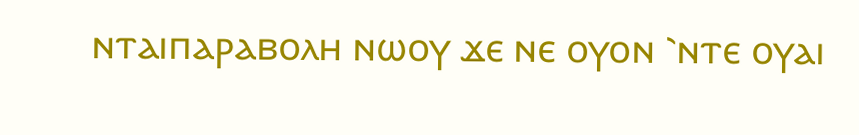ⲛⲧⲁⲓⲡⲁⲣⲁⲃⲟⲗⲏ ⲛⲱⲟⲩ ϫⲉ ⲛⲉ ⲟⲩⲟⲛ ⳿ⲛⲧⲉ ⲟⲩⲁⲓ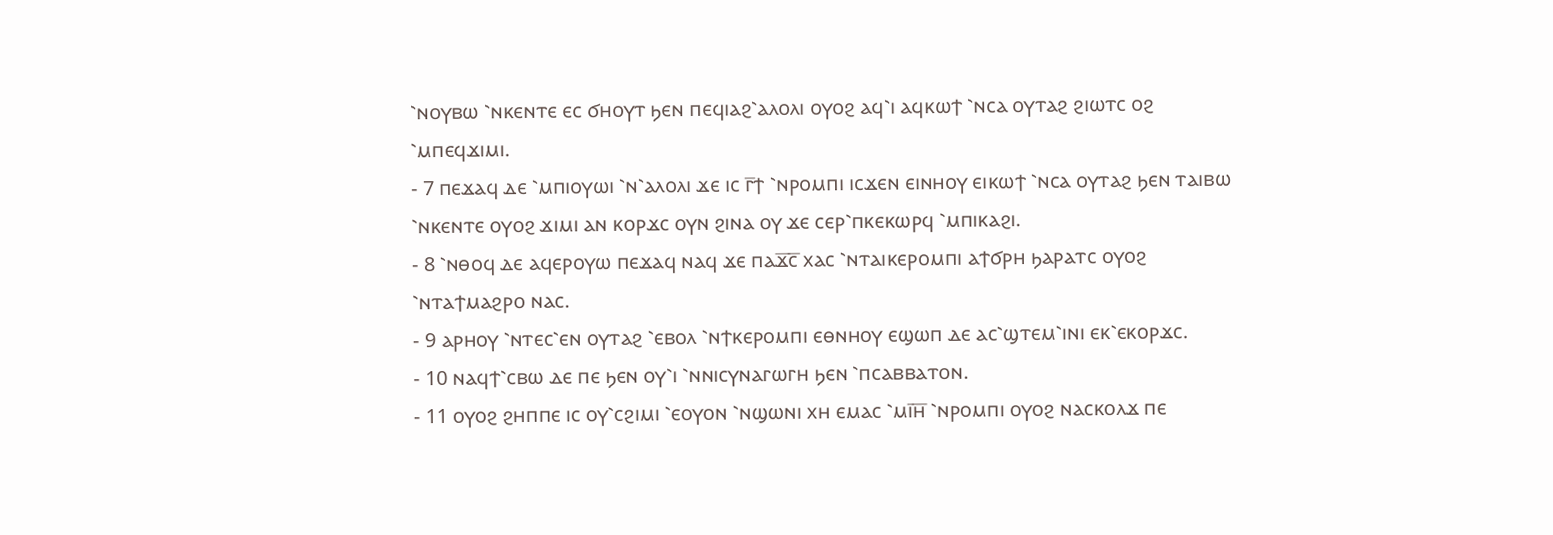⳿ⲛⲟⲩⲃⲱ ⳿ⲛⲕⲉⲛⲧⲉ ⲉⲥ ϭⲏⲟⲩⲧ ϧⲉⲛ ⲡⲉϥⲓⲁϩ⳿ⲁⲗⲟⲗⲓ ⲟⲩⲟϩ ⲁϥ⳿ⲓ ⲁϥⲕⲱϯ ⳿ⲛⲥⲁ ⲟⲩⲧⲁϩ ϩⲓⲱⲧⲥ ⲟϩ ⳿ⲙⲡⲉϥϫⲓⲙⲓ.
- 7 ⲡⲉϫⲁϥ ⲇⲉ ⳿ⲙⲡⲓⲟⲩⲱⲓ ⳿ⲛ⳿ⲁⲗⲟⲗⲓ ϫⲉ ⲓⲥ ⲅ̅ϯ ⳿ⲛⲣⲟⲙⲡⲓ ⲓⲥϫⲉⲛ ⲉⲓⲛⲏⲟⲩ ⲉⲓⲕⲱϯ ⳿ⲛⲥⲁ ⲟⲩⲧⲁϩ ϧⲉⲛ ⲧⲁⲓⲃⲱ ⳿ⲛⲕⲉⲛⲧⲉ ⲟⲩⲟϩ ϫⲓⲙⲓ ⲁⲛ ⲕⲟⲣϫⲥ ⲟⲩⲛ ϩⲓⲛⲁ ⲟⲩ ϫⲉ ⲥⲉⲣ⳿ⲡⲕⲉⲕⲱⲣϥ ⳿ⲙⲡⲓⲕⲁϩⲓ.
- 8 ⳿ⲛⲑⲟϥ ⲇⲉ ⲁϥⲉⲣⲟⲩⲱ ⲡⲉϫⲁϥ ⲛⲁϥ ϫⲉ ⲡⲁϫ̅ⲥ̅ ⲭⲁⲥ ⳿ⲛⲧⲁⲓⲕⲉⲣⲟⲙⲡⲓ ⲁϯϭⲣⲏ ϧⲁⲣⲁⲧⲥ ⲟⲩⲟϩ ⳿ⲛⲧⲁϯⲙⲁϩⲣⲟ ⲛⲁⲥ.
- 9 ⲁⲣⲏⲟⲩ ⳿ⲛⲧⲉⲥ⳿ⲉⲛ ⲟⲩⲧⲁϩ ⳿ⲉⲃⲟⲗ ⳿ⲛϯⲕⲉⲣⲟⲙⲡⲓ ⲉⲑⲛⲏⲟⲩ ⲉϣⲱⲡ ⲇⲉ ⲁⲥ⳿ϣⲧⲉⲙ⳿ⲓⲛⲓ ⲉⲕ⳿ⲉⲕⲟⲣϫⲥ.
- 10 ⲛⲁϥϯ⳿ⲥⲃⲱ ⲇⲉ ⲡⲉ ϧⲉⲛ ⲟⲩ⳿ⲓ ⳿ⲛⲛⲓⲥⲩⲛⲁⲅⲱⲅⲏ ϧⲉⲛ ⳿ⲡⲥⲁⲃⲃⲁⲧⲟⲛ.
- 11 ⲟⲩⲟϩ ϩⲏⲡⲡⲉ ⲓⲥ ⲟⲩ⳿ⲥϩⲓⲙⲓ ⳿ⲉⲟⲩⲟⲛ ⳿ⲛϣⲱⲛⲓ ⲭⲏ ⲉⲙⲁⲥ ⳿ⲙⲓ̅ⲏ̅ ⳿ⲛⲣⲟⲙⲡⲓ ⲟⲩⲟϩ ⲛⲁⲥⲕⲟⲗϫ ⲡⲉ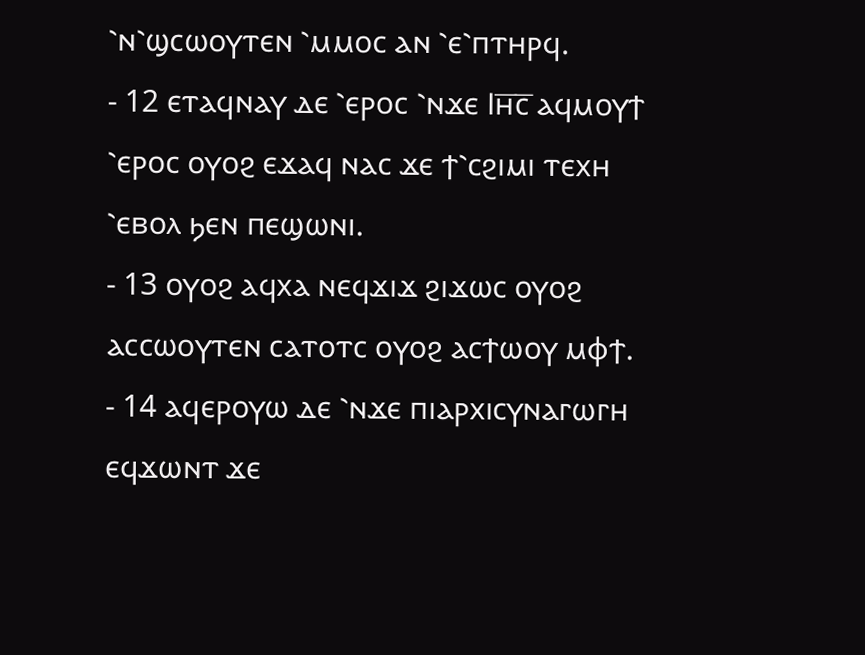⳿ⲛ⳿ϣⲥⲱⲟⲩⲧⲉⲛ ⳿ⲙⲙⲟⲥ ⲁⲛ ⳿ⲉ⳿ⲡⲧⲏⲣϥ.
- 12 ⲉⲧⲁϥⲛⲁⲩ ⲇⲉ ⳿ⲉⲣⲟⲥ ⳿ⲛϫⲉ Ⲓⲏ̅ⲥ̅ ⲁϥⲙⲟⲩϯ ⳿ⲉⲣⲟⲥ ⲟⲩⲟϩ ⲉϫⲁϥ ⲛⲁⲥ ϫⲉ ϯ⳿ⲥϩⲓⲙⲓ ⲧⲉⲭⲏ ⳿ⲉⲃⲟⲗ ϧⲉⲛ ⲡⲉϣⲱⲛⲓ.
- 13 ⲟⲩⲟϩ ⲁϥⲭⲁ ⲛⲉϥϫⲓϫ ϩⲓϫⲱⲥ ⲟⲩⲟϩ ⲁⲥⲥⲱⲟⲩⲧⲉⲛ ⲥⲁⲧⲟⲧⲥ ⲟⲩⲟϩ ⲁⲥϯⲱⲟⲩ ⲙⲫϯ.
- 14 ⲁϥⲉⲣⲟⲩⲱ ⲇⲉ ⳿ⲛϫⲉ ⲡⲓⲁⲣⲭⲓⲥⲩⲛⲁⲅⲱⲅⲏ ⲉϥϫⲱⲛⲧ ϫⲉ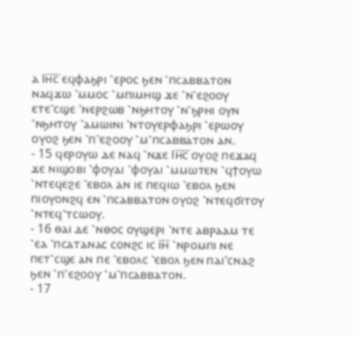ⲁ Ⲓⲏ̅ⲥ̅ ⲉϥⲫⲁϧⲣⲓ ⳿ⲉⲣⲟⲥ ϧⲉⲛ ⳿ⲡⲥⲁⲃⲃⲁⲧⲟⲛ ⲛⲁϥϫⲱ ⳿ⲙⲙⲟⲥ ⳿ⲙⲡⲓⲙⲏϣ ϫⲉ ⳿ⲛ⳿ⲉϩⲟⲟⲩ ⲉⲧⲉ⳿ⲥϣⲉ ⳿ⲛⲉⲣϩⲱⲃ ⳿ⲛϧⲏⲧⲟⲩ ⳿ⲛ⳿ϧⲣⲏⲓ ⲟⲩⲛ ⳿ⲛϧⲏⲧⲟⲩ ⳿ⲁⲙⲱⲓⲛⲓ ⳿ⲛⲧⲟⲩⲉⲣⲫⲁϧⲣⲓ ⳿ⲉⲣⲱⲟⲩ ⲟⲩⲟϩ ϧⲉⲛ ⳿ⲡ⳿ⲉϩⲟⲟⲩ ⳿ⲙ⳿ⲡⲥⲁⲃⲃⲁⲧⲟⲛ ⲁⲛ.
- 15 ϥⲉⲣⲟⲩⲱ ⲇⲉ ⲛⲁϥ ⳿ⲛϫⲉ Ⲓⲏ̅ⲥ̅ ⲟⲩⲟϩ ⲡⲉϫⲁϥ ϫⲉ ⲛⲓϣⲟⲃⲓ ⳿ⲫⲟⲩⲁⲓ ⳿ⲫⲟⲩⲁⲓ ⳿ⲙⲙⲱⲧⲉⲛ ⳿ϥϯⲟⲩⲱ ⳿ⲛⲧⲉϥⲉϩⲉ ⳿ⲉⲃⲟⲗ ⲁⲛ ⲓⲉ ⲡⲉϥⲓⲱ ⳿ⲉⲃⲟⲗ ϧⲉⲛ ⲡⲓⲟⲩⲟⲛϩϥ ⲉⲛ ⳿ⲡⲥⲁⲃⲃⲁⲧⲟⲛ ⲟⲩⲟϩ ⳿ⲛⲧⲉϥϭⲓⲧⲟⲩ ⳿ⲛⲧⲉϥ⳿ⲧⲥⲱⲟⲩ.
- 16 ⲑⲁⲓ ⲇⲉ ⳿ⲛⲑⲟⲥ ⲟⲩϣⲉⲣⲓ ⳿ⲛⲧⲉ ⲁⲃⲣⲁⲁⲙ ⲧⲉ ⳿ⲉⲁ ⳿ⲡⲥⲁⲧⲁⲛⲁⲥ ⲥⲟⲛϩⲥ ⲓⲥ ⲓ̅ⲏ̅ ⳿ⲛⲣⲟⲙⲡⲓ ⲛⲉ ⲡⲉⲧ⳿ⲥϣⲉ ⲁⲛ ⲡⲉ ⳿ⲉⲃⲟⲗⲥ ⳿ⲉⲃⲟⲗ ϧⲉⲛ ⲡⲁⲓ⳿ⲥⲛⲁϩ ϧⲉⲛ ⳿ⲡ⳿ⲉϩⲟⲟⲩ ⳿ⲙ⳿ⲡⲥⲁⲃⲃⲁⲧⲟⲛ.
- 17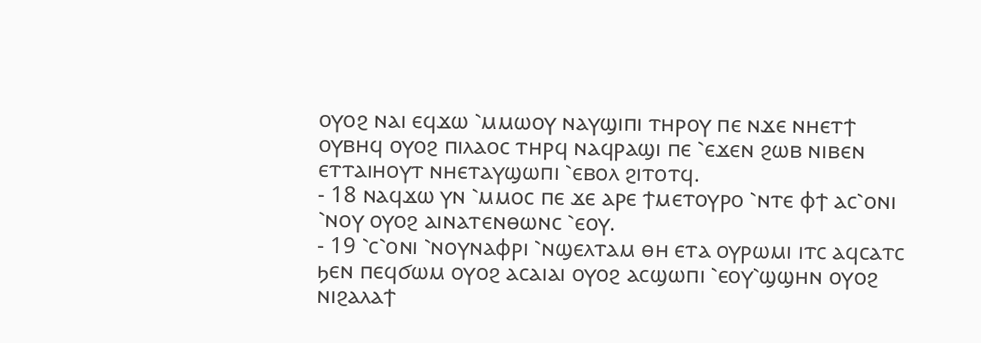ⲟⲩⲟϩ ⲛⲁⲓ ⲉϥϫⲱ ⳿ⲙⲙⲱⲟⲩ ⲛⲁⲩϣⲓⲡⲓ ⲧⲏⲣⲟⲩ ⲡⲉ ⲛϫⲉ ⲛⲏⲉⲧϯ ⲟⲩⲃⲏϥ ⲟⲩⲟϩ ⲡⲓⲗⲁⲟⲥ ⲧⲏⲣϥ ⲛⲁϥⲣⲁϣⲓ ⲡⲉ ⳿ⲉϫⲉⲛ ϩⲱⲃ ⲛⲓⲃⲉⲛ ⲉⲧⲧⲁⲓⲏⲟⲩⲧ ⲛⲏⲉⲧⲁⲩϣⲱⲡⲓ ⳿ⲉⲃⲟⲗ ϩⲓⲧⲟⲧϥ.
- 18 ⲛⲁϥϫⲱ ⲩⲛ ⳿ⲙⲙⲟⲥ ⲡⲉ ϫⲉ ⲁⲣⲉ ϯⲙⲉⲧⲟⲩⲣⲟ ⳿ⲛⲧⲉ ⲫϯ ⲁⲥ⳿ⲟⲛⲓ ⳿ⲛⲟⲩ ⲟⲩⲟϩ ⲁⲓⲛⲁⲧⲉⲛⲑⲱⲛⲥ ⳿ⲉⲟⲩ.
- 19 ⳿ⲥ⳿ⲟⲛⲓ ⳿ⲛⲟⲩⲛⲁⲫⲣⲓ ⳿ⲛϣⲉⲗⲧⲁⲙ ⲑⲏ ⲉⲧⲁ ⲟⲩⲣⲱⲙⲓ ⲓⲧⲥ ⲁϥⲥⲁⲧⲥ ϧⲉⲛ ⲡⲉϥϭⲱⲙ ⲟⲩⲟϩ ⲁⲥⲁⲓⲁⲓ ⲟⲩⲟϩ ⲁⲥϣⲱⲡⲓ ⳿ⲉⲟⲩ⳿ϣϣⲏⲛ ⲟⲩⲟϩ ⲛⲓϩⲁⲗⲁϯ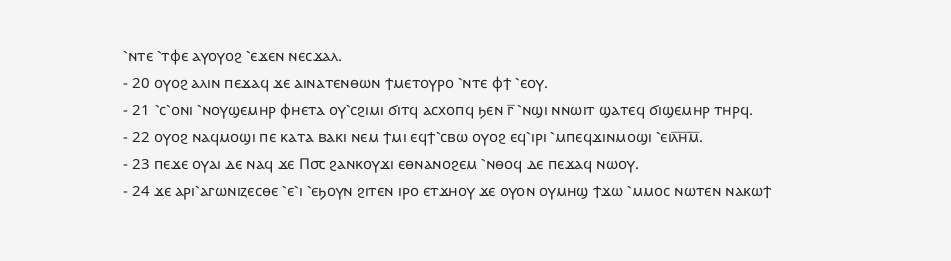⳿ⲛⲧⲉ ⳿ⲧⲫⲉ ⲁⲩⲟⲩⲟϩ ⳿ⲉϫⲉⲛ ⲛⲉⲥϫⲁⲗ.
- 20 ⲟⲩⲟϩ ⲁⲗⲓⲛ ⲡⲉϫⲁϥ ϫⲉ ⲁⲓⲛⲁⲧⲉⲛⲑⲱⲛ ϯⲙⲉⲧⲟⲩⲣⲟ ⳿ⲛⲧⲉ ⲫϯ ⳿ⲉⲟⲩ.
- 21 ⳿ⲥ⳿ⲟⲛⲓ ⳿ⲛⲟⲩϣⲉⲙⲏⲣ ⲫⲏⲉⲧⲁ ⲟⲩ⳿ⲥϩⲓⲙⲓ ϭⲓⲧϥ ⲁⲥⲭⲟⲡϥ ϧⲉⲛ ⲅ̅ ⳿ⲛϣⲓ ⲛⲛⲱⲓⲧ ϣⲁⲧⲉϥ ϭⲓϣⲉⲙⲏⲣ ⲧⲏⲣϥ.
- 22 ⲟⲩⲟϩ ⲛⲁϥⲙⲟϣⲓ ⲡⲉ ⲕⲁⲧⲁ ⲃⲁⲕⲓ ⲛⲉⲙ ϯⲙⲓ ⲉϥϯ⳿ⲥⲃⲱ ⲟⲩⲟϩ ⲉϥ⳿ⲓⲣⲓ ⳿ⲙⲡⲉϥϫⲓⲛⲙⲟϣⲓ ⳿ⲉⲓⲗ̅ⲏ̅ⲙ̅.
- 23 ⲡⲉϫⲉ ⲟⲩⲁⲓ ⲇⲉ ⲛⲁϥ ϫⲉ Ⲡ⳪ ϩⲁⲛⲕⲟⲩϫⲓ ⲉⲑⲛⲁⲛⲟϩⲉⲙ ⳿ⲛⲑⲟϥ ⲇⲉ ⲡⲉϫⲁϥ ⲛⲱⲟⲩ.
- 24 ϫⲉ ⲁⲣⲓ⳿ⲁⲅⲱⲛⲓⲍⲉⲥⲑⲉ ⳿ⲉ⳿ⲓ ⳿ⲉϧⲟⲩⲛ ϩⲓⲧⲉⲛ ⲓⲣⲟ ⲉⲧϫⲏⲟⲩ ϫⲉ ⲟⲩⲟⲛ ⲟⲩⲙⲏϣ ϯϫⲱ ⳿ⲙⲙⲟⲥ ⲛⲱⲧⲉⲛ ⲛⲁⲕⲱϯ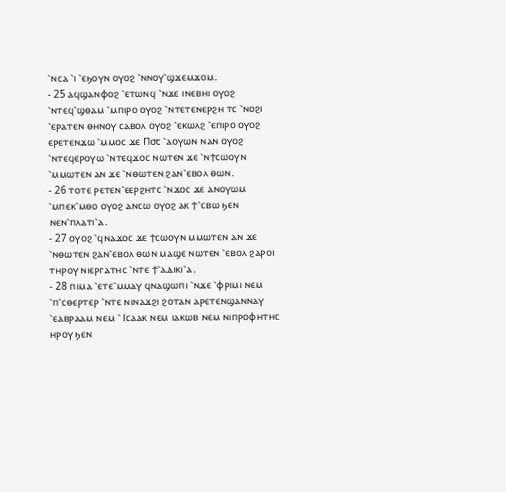⳿ⲛⲥⲁ ⳿ⲓ ⳿ⲉϧⲟⲩⲛ ⲟⲩⲟϩ ⳿ⲛⲛⲟⲩ⳿ϣϫⲉⲙϫⲟⲙ.
- 25 ⲁϥϣⲁⲛⲫⲟϩ ⳿ⲉⲧⲱⲛϥ ⳿ⲛϫⲉ ⲓⲛⲉⲃⲏⲓ ⲟⲩⲟϩ ⳿ⲛⲧⲉϥ⳿ϣⲑⲁⲙ ⳿ⲙⲡⲓⲣⲟ ⲟⲩⲟϩ ⳿ⲛⲧⲉⲧⲉⲛⲉⲣϩⲏ ⲧⲥ ⳿ⲛⲟϩⲓ ⳿ⲉⲣⲁⲧⲉⲛ ⲑⲏⲛⲟⲩ ⲥⲁⲃⲟⲗ ⲟⲩⲟϩ ⳿ⲉⲕⲱⲗϩ ⳿ⲉⲡⲓⲣⲟ ⲟⲩⲟϩ ⲉⲣⲉⲧⲉⲛϫⲱ ⳿ⲙⲙⲟⲥ ϫⲉ Ⲡ⳪ ⳿ⲁⲟⲩⲱⲛ ⲛⲁⲛ ⲟⲩⲟϩ ⳿ⲛⲧⲉϥⲉⲣⲟⲩⲱ ⳿ⲛⲧⲉϥϫⲟⲥ ⲛⲱⲧⲉⲛ ϫⲉ ⳿ⲛϯⲥⲱⲟⲩⲛ ⳿ⲙⲙⲱⲧⲉⲛ ⲁⲛ ϫⲉ ⳿ⲛⲑⲱⲧⲉⲛ ϩⲁⲛ⳿ⲉⲃⲟⲗ ⲑⲱⲛ.
- 26 ⲧⲟⲧⲉ ⲣⲉⲧⲉⲛ⳿ⲉⲉⲣϩⲏⲧⲥ ⳿ⲛϫⲟⲥ ϫⲉ ⲁⲛⲟⲩⲱⲙ ⳿ⲙⲡⲉⲕ⳿ⲙⲑⲟ ⲟⲩⲟϩ ⲁⲛⲥⲱ ⲟⲩⲟϩ ⲁⲕ ϯ⳿ⲥⲃⲱ ϧⲉⲛ ⲛⲉⲛ⳿ⲡⲗⲁⲧⲓ⳿ⲁ.
- 27 ⲟⲩⲟϩ ⳿ϥⲛⲁϫⲟⲥ ϫⲉ ϯⲥⲱⲟⲩⲛ ⲙⲙⲱⲧⲉⲛ ⲁⲛ ϫⲉ ⳿ⲛⲑⲱⲧⲉⲛ ϩⲁⲛ⳿ⲉⲃⲟⲗ ⲑⲱⲛ ⲙⲁϣⲉ ⲛⲱⲧⲉⲛ ⳿ⲉⲃⲟⲗ ϩⲁⲣⲟⲓ ⲧⲏⲣⲟⲩ ⲛⲓⲉⲣⲅⲁⲧⲏⲥ ⳿ⲛⲧⲉ ϯ⳿ⲁⲇⲓⲕⲓ⳿ⲁ.
- 28 ⲡⲓⲙⲁ ⳿ⲉⲧⲉ⳿ⲙⲙⲁⲩ ϥⲛⲁϣⲱⲡⲓ ⳿ⲛϫⲉ ⳿ⲫⲣⲓⲙⲓ ⲛⲉⲙ ⳿ⲡ⳿ⲥⲑⲉⲣⲧⲉⲣ ⳿ⲛⲧⲉ ⲛⲓⲛⲁϫϩⲓ ϩⲟⲧⲁⲛ ⲁⲣⲉⲧⲉⲛϣⲁⲛⲛⲁⲩ ⳿ⲉⲁⲃⲣⲁⲁⲙ ⲛⲉⲙ ⳿ Ⲓⲥⲁⲁⲕ ⲛⲉⲙ ⲓⲁⲕⲱⲃ ⲛⲉⲙ ⲛⲓⲡⲣⲟⲫⲏⲧⲏⲥ ⲏⲣⲟⲩ ϧⲉⲛ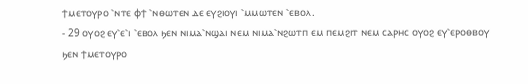ϯⲙⲉⲧⲟⲩⲣⲟ ⳿ⲛⲧⲉ ⲫϯ ⳿ⲛⲑⲱⲧⲉⲛ ⲇⲉ ⲉⲩϩⲓⲟⲩⲓ ⳿ⲙⲙⲱⲧⲉⲛ ⳿ⲉⲃⲟⲗ.
- 29 ⲟⲩⲟϩ ⲉⲩ⳿ⲉ⳿ⲓ ⳿ⲉⲃⲟⲗ ϧⲉⲛ ⲛⲓⲙⲁ⳿ⲛϣⲁⲓ ⲛⲉⲙ ⲛⲓⲙⲁ⳿ⲛϩⲱⲧⲡ ⲉⲙ ⲡⲉⲙϩⲓⲧ ⲛⲉⲙ ⲥⲁⲣⲏⲥ ⲟⲩⲟϩ ⲉⲩ⳿ⲉⲣⲟⲑⲃⲟⲩ ϧⲉⲛ ϯⲙⲉⲧⲟⲩⲣⲟ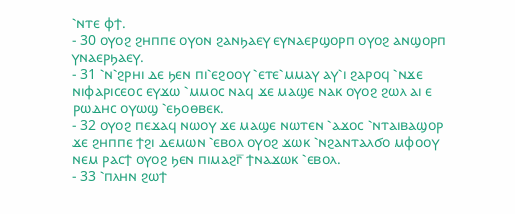⳿ⲛⲧⲉ ⲫϯ.
- 30 ⲟⲩⲟϩ ϩⲏⲡⲡⲉ ⲟⲩⲟⲛ ϩⲁⲛϧⲁⲉⲩ ⲉⲩⲛⲁⲉⲣϣⲟⲣⲡ ⲟⲩⲟϩ ⲁⲛϣⲟⲣⲡ ⲩⲛⲁⲉⲣϧⲁⲉⲩ.
- 31 ⳿ⲛ⳿ϩⲣⲏⲓ ⲇⲉ ϧⲉⲛ ⲡⲓ⳿ⲉϩⲟⲟⲩ ⳿ⲉⲧⲉ⳿ⲙⲙⲁⲩ ⲁⲩ⳿ⲓ ϩⲁⲣⲟϥ ⳿ⲛϫⲉ ⲛⲓⲫⲁⲣⲓⲥⲉⲟⲥ ⲉⲩϫⲱ ⳿ⲙⲙⲟⲥ ⲛⲁϥ ϫⲉ ⲙⲁϣⲉ ⲛⲁⲕ ⲟⲩⲟϩ ϩⲱⲗ ⲁⲓ ⲉ ⲣⲱⲇⲏⲥ ⲟⲩⲱϣ ⳿ⲉϧⲟⲑⲃⲉⲕ.
- 32 ⲟⲩⲟϩ ⲡⲉϫⲁϥ ⲛⲱⲟⲩ ϫⲉ ⲙⲁϣⲉ ⲛⲱⲧⲉⲛ ⳿ⲁϫⲟⲥ ⳿ⲛⲧⲁⲓⲃⲁϣⲟⲣ ϫⲉ ϩⲏⲡⲡⲉ ϯϩⲓ ⲇⲉⲙⲱⲛ ⳿ⲉⲃⲟⲗ ⲟⲩⲟϩ ϫⲱⲕ ⳿ⲛϩⲁⲛⲧⲁⲗϭⲟ ⲙⲫⲟⲟⲩ ⲛⲉⲙ ⲣⲁⲥϯ ⲟⲩⲟϩ ϧⲉⲛ ⲡⲓⲙⲁϩⲅ̅ ϯⲛⲁϫⲱⲕ ⳿ⲉⲃⲟⲗ.
- 33 ⳿ⲡⲗⲏⲛ ϩⲱϯ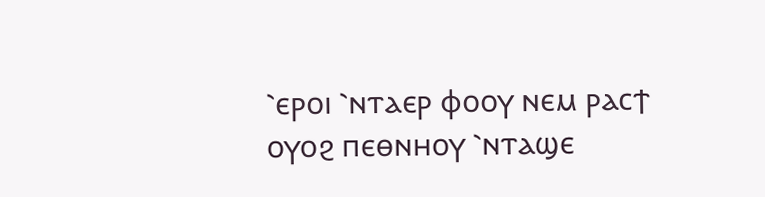⳿ⲉⲣⲟⲓ ⳿ⲛⲧⲁⲉⲣ ⲫⲟⲟⲩ ⲛⲉⲙ ⲣⲁⲥϯ ⲟⲩⲟϩ ⲡⲉⲑⲛⲏⲟⲩ ⳿ⲛⲧⲁϣⲉ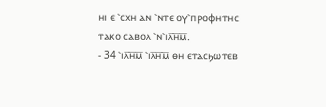ⲏⲓ ⲉ ⳿ⲥⲭⲏ ⲁⲛ ⳿ⲛⲧⲉ ⲟⲩ⳿ⲡⲣⲟⲫⲏⲧⲏⲥ ⲧⲁⲕⲟ ⲥⲁⲃⲟⲗ ⳿ⲛ⳿ⲓⲗ̅ⲏ̅ⲙ̅.
- 34 ⳿ⲓⲗ̅ⲏ̅ⲙ̅ ⳿ⲓⲗ̅ⲏ̅ⲙ̅ ⲑⲏ ⲉⲧⲁⲥϧⲱⲧⲉⲃ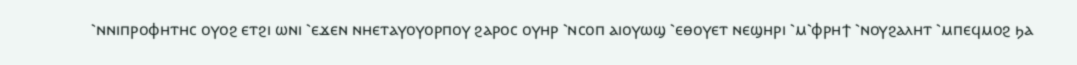⳿ⲛⲛⲓⲡⲣⲟⲫⲏⲧⲏⲥ ⲟⲩⲟϩ ⲉⲧϩⲓ ⲱⲛⲓ ⳿ⲉϫⲉⲛ ⲛⲏⲉⲧⲁⲩⲟⲩⲟⲣⲡⲟⲩ ϩⲁⲣⲟⲥ ⲟⲩⲏⲣ ⳿ⲛⲥⲟⲡ ⲁⲓⲟⲩⲱϣ ⳿ⲉⲑⲟⲩⲉⲧ ⲛⲉϣⲏⲣⲓ ⳿ⲙ⳿ⲫⲣⲏϯ ⳿ⲛⲟⲩϩⲁⲗⲏⲧ ⳿ⲙⲡⲉϥⲙⲟϩ ϧⲁ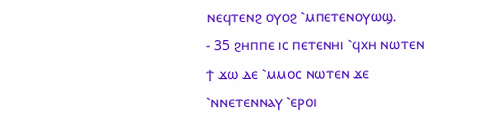ⲛⲉϥⲧⲉⲛϩ ⲟⲩⲟϩ ⳿ⲙⲡⲉⲧⲉⲛⲟⲩⲱϣ.
- 35 ϩⲏⲡⲡⲉ ⲓⲥ ⲡⲉⲧⲉⲛⲏⲓ ⳿ϥⲭⲏ ⲛⲱⲧⲉⲛ ϯ ϫⲱ ⲇⲉ ⳿ⲙⲙⲟⲥ ⲛⲱⲧⲉⲛ ϫⲉ ⳿ⲛⲛⲉⲧⲉⲛⲛⲁⲩ ⳿ⲉⲣⲟⲓ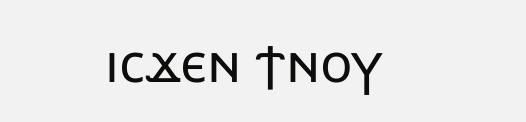ⲓⲥϫⲉⲛ ϯⲛⲟⲩ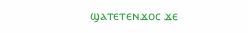ϣⲁⲧⲉⲧⲉⲛϫⲟⲥ ϫⲉ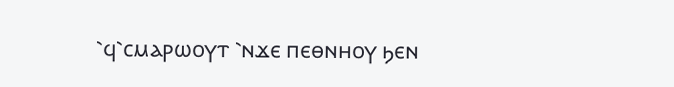⳿ϥ⳿ⲥⲙⲁⲣⲱⲟⲩⲧ ⳿ⲛϫⲉ ⲡⲉⲑⲛⲏⲟⲩ ϧⲉⲛ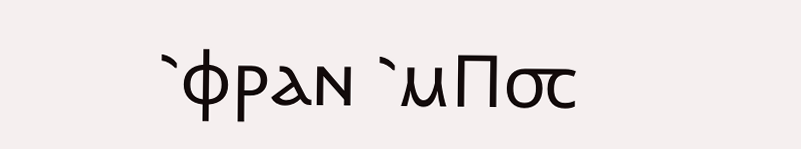⳿ⲫⲣⲁⲛ ⳿ⲙⲠ⳪